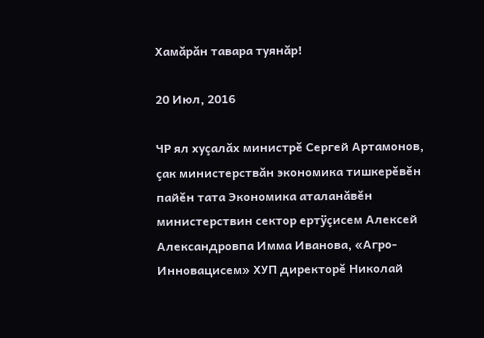Хамăрăн тавара туянăр!

20 Июл, 2016

ЧР ял хуçалăх министрĕ Сергей Артамонов, çак министерствăн экономика тишкерĕвĕн пайĕн тата Экономика аталанăвĕн министерствин сектор ертÿçисем Алексей Александровпа Имма Иванова, «Агро-Инновацисем» ХУП директорĕ Николай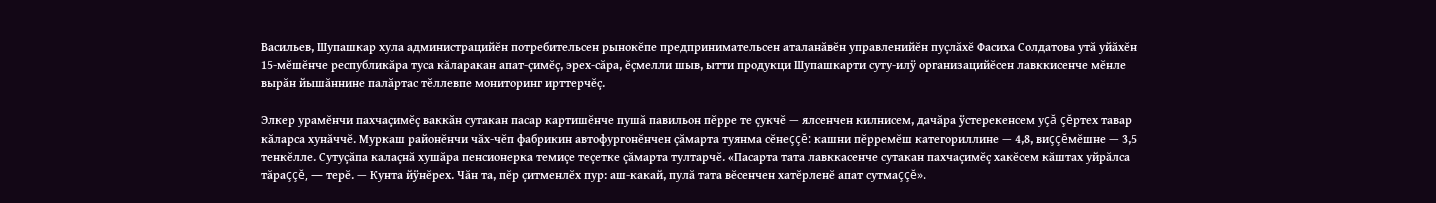Васильев, Шупашкар хула администрацийĕн потребительсен рынокĕпе предпринимательсен аталанăвĕн управленийĕн пуçлăхĕ Фасиха Солдатова утă уйăхĕн 15-мĕшĕнче республикăра туса кăларакан апат-çимĕç, эрех-сăра, ĕçмелли шыв, ытти продукци Шупашкарти суту-илÿ организацийĕсен лавккисенче мĕнле вырăн йышăннине палăртас тĕллевпе мониторинг ирттерчĕç.

Элкер урамĕнчи пахчаçимĕç ваккăн сутакан пасар картишĕнче пушă павильон пĕрре те çукчĕ — ялсенчен килнисем, дачăра ÿстерекенсем уçă çĕртех тавар кăларса хунăччĕ. Муркаш районĕнчи чăх-чĕп фабрикин автофургонĕнчен çăмарта туянма сĕнеççĕ: кашни пĕрремĕш категориллине — 4,8, виççĕмĕшне — 3,5 тенкĕлле. Сутуçăпа калаçнă хушăра пенсионерка темиçе теçетке çăмарта тултарчĕ. «Пасарта тата лавккасенче сутакан пахчаçимĕç хакĕсем кăштах уйрăлса тăраççĕ, — терĕ. — Кунта йÿнĕрех. Чăн та, пĕр çитменлĕх пур: аш-какай, пулă тата вĕсенчен хатĕрленĕ апат сутмаççĕ».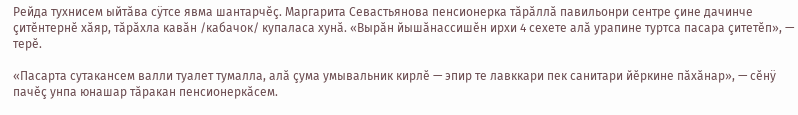Рейда тухнисем ыйтăва сÿтсе явма шантарчĕç. Маргарита Севастьянова пенсионерка тăрăллă павильонри сентре çине дачинче çитĕнтернĕ хăяр, тăрăхла кавăн /кабачок/ купаласа хунă. «Вырăн йышăнассишĕн ирхи 4 сехете алă урапине туртса пасара çитетĕп», — терĕ.

«Пасарта сутакансем валли туалет тумалла, алă çума умывальник кирлĕ — эпир те лавккари пек санитари йĕркине пăхăнар», — сĕнÿ пачĕç унпа юнашар тăракан пенсионеркăсем.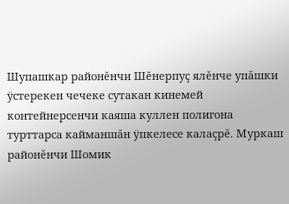Шупашкар районĕнчи Шĕнерпуç ялĕнче упăшки ÿстерекен чечеке сутакан кинемей контейнерсенчи каяша куллен полигона турттарса кайманшăн ÿпкелесе калаçрĕ. Муркаш районĕнчи Шомик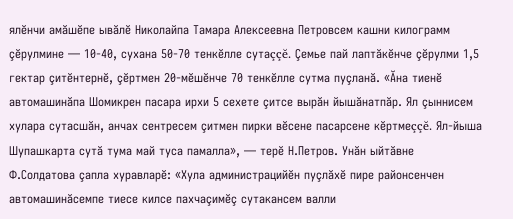ялĕнчи амăшĕпе ывăлĕ Николайпа Тамара Алексеевна Петровсем кашни килограмм çĕрулмине — 10-40, сухана 50-70 тенкĕлле сутаççĕ. Çемье пай лаптăкĕнче çĕрулми 1,5 гектар çитĕнтернĕ, çĕртмен 20-мĕшĕнче 70 тенкĕлле сутма пуçланă. «Ăна тиенĕ автомашинăпа Шомикрен пасара ирхи 5 сехете çитсе вырăн йышăнатпăр. Ял çыннисем хулара сутасшăн, анчах сентресем çитмен пирки вĕсене пасарсене кĕртмеççĕ. Ял-йыша Шупашкарта сутă тума май туса памалла», — терĕ Н.Петров. Унăн ыйтăвне Ф.Солдатова çапла хуравларĕ: «Хула администрацийĕн пуçлăхĕ пире районсенчен автомашинăсемпе тиесе килсе пахчаçимĕç сутакансем валли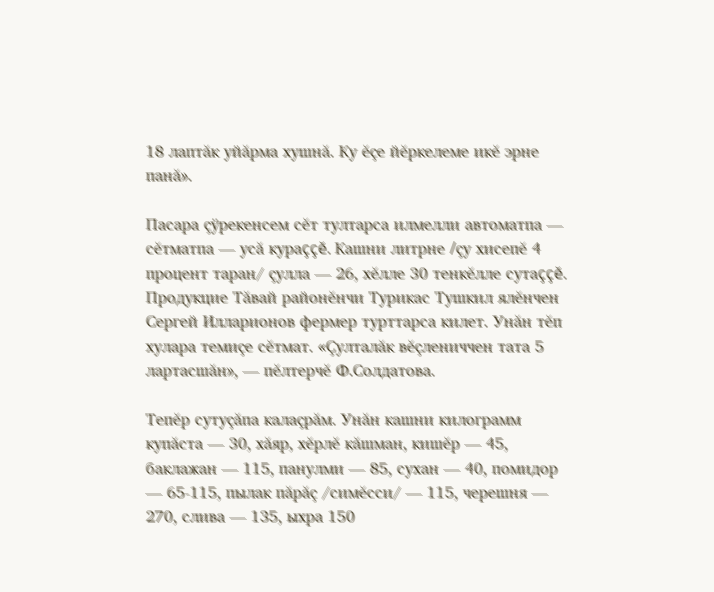18 лаптăк уйăрма хушнă. Ку ĕçе йĕркелеме икĕ эрне панă».

Пасара çÿрекенсем сĕт тултарса илмелли автоматпа — сĕтматпа — усă кураççĕ. Кашни литрне /çу хисепĕ 4 процент таран/ çулла — 26, хĕлле 30 тенкĕлле сутаççĕ. Продукцие Тăвай районĕнчи Турикас Тушкил ялĕнчен Сергей Илларионов фермер турттарса килет. Унăн тĕп хулара темиçе сĕтмат. «Çулталăк вĕçлениччен тата 5 лартасшăн», — пĕлтерчĕ Ф.Солдатова.

Тепĕр сутуçăпа калаçрăм. Унăн кашни килограмм купăста — 30, хăяр, хĕрлĕ кăшман, кишĕр — 45, баклажан — 115, панулми — 85, сухан — 40, помидор — 65-115, пылак пăрăç /симĕсси/ — 115, черешня — 270, слива — 135, ыхра 150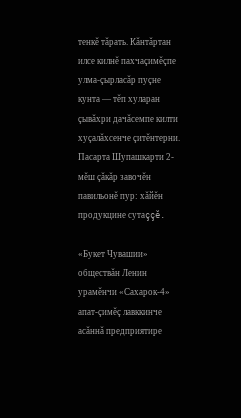тенкĕ тăрать. Кăнтăртан илсе килнĕ пахчаçимĕçпе улма-çырласăр пуçне кунта — тĕп хуларан çывăхри дачăсемпе килти хуçалăхсенче çитĕнтерни. Пасарта Шупашкарти 2-мĕш çăкăр завочĕн павильонĕ пур: хăйĕн продукцине сутаççĕ.

«Букет Чувашии» обществăн Ленин урамĕнчи «Сахарок-4» апат-çимĕç лавккинче асăннă предприятире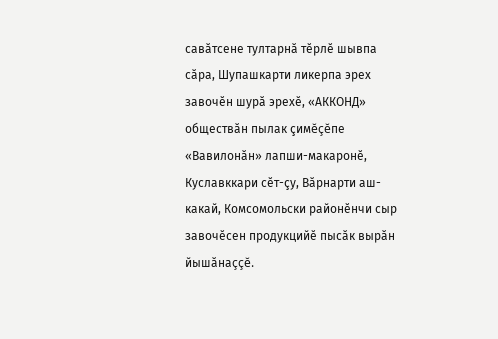савăтсене тултарнă тĕрлĕ шывпа сăра, Шупашкарти ликерпа эрех завочĕн шурă эрехĕ, «АККОНД» обществăн пылак çимĕçĕпе «Вавилонăн» лапши-макаронĕ, Куславккари сĕт-çу, Вăрнарти аш-какай, Комсомольски районĕнчи сыр завочĕсен продукцийĕ пысăк вырăн йышăнаççĕ.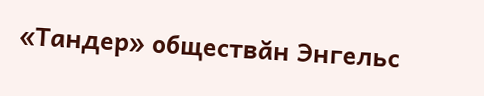«Тандер» обществăн Энгельс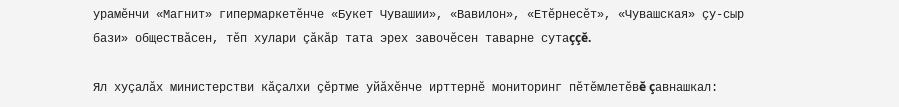урамĕнчи «Магнит» гипермаркетĕнче «Букет Чувашии», «Вавилон», «Етĕрнесĕт», «Чувашская» çу-сыр бази» обществăсен, тĕп хулари çăкăр тата эрех завочĕсен таварне сутаççĕ.

Ял хуçалăх министерстви кăçалхи çĕртме уйăхĕнче ирттернĕ мониторинг пĕтĕмлетĕвĕ çавнашкал: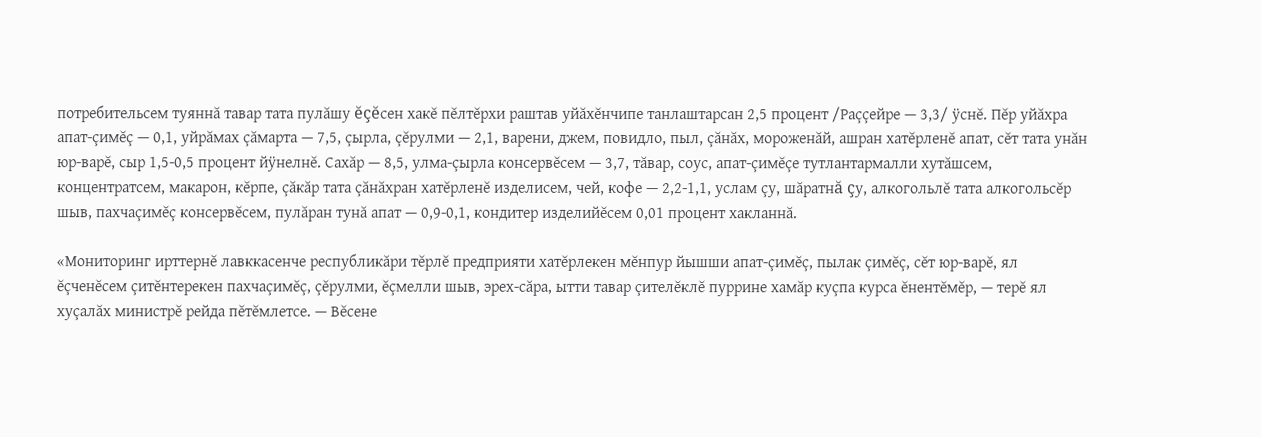потребительсем туяннă тавар тата пулăшу ĕçĕсен хакĕ пĕлтĕрхи раштав уйăхĕнчипе танлаштарсан 2,5 процент /Раççейре — 3,3/ ÿснĕ. Пĕр уйăхра апат-çимĕç — 0,1, уйрăмах çăмарта — 7,5, çырла, çĕрулми — 2,1, варени, джем, повидло, пыл, çăнăх, мороженăй, ашран хатĕрленĕ апат, сĕт тата унăн юр-варĕ, сыр 1,5-0,5 процент йÿнелнĕ. Сахăр — 8,5, улма-çырла консервĕсем — 3,7, тăвар, соус, апат-çимĕçе тутлантармалли хутăшсем, концентратсем, макарон, кĕрпе, çăкăр тата çăнăхран хатĕрленĕ изделисем, чей, кофе — 2,2-1,1, услам çу, шăратнă çу, алкогольлĕ тата алкогольсĕр шыв, пахчаçимĕç консервĕсем, пулăран тунă апат — 0,9-0,1, кондитер изделийĕсем 0,01 процент хакланнă.

«Мониторинг ирттернĕ лавккасенче республикăри тĕрлĕ предприяти хатĕрлекен мĕнпур йышши апат-çимĕç, пылак çимĕç, сĕт юр-варĕ, ял ĕçченĕсем çитĕнтерекен пахчаçимĕç, çĕрулми, ĕçмелли шыв, эрех-сăра, ытти тавар çителĕклĕ пуррине хамăр куçпа курса ĕнентĕмĕр, — терĕ ял хуçалăх министрĕ рейда пĕтĕмлетсе. — Вĕсене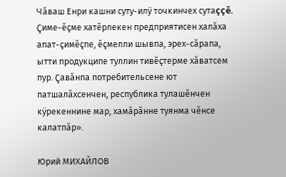Чăваш Енри кашни суту-илÿ точкинчех сутаççĕ. Çиме-ĕçме хатĕрлекен предприятисен халăха апат-çимĕçпе, ĕçмелли шывпа, эрех-сăрапа, ытти продукципе туллин тивĕçтерме хăватсем пур. Çавăнпа потребительсене ют патшалăхсенчен, республика тулашĕнчен кÿрекеннине мар, хамăрăнне туянма чĕнсе калатпăр».

Юрий МИХАЙЛОВ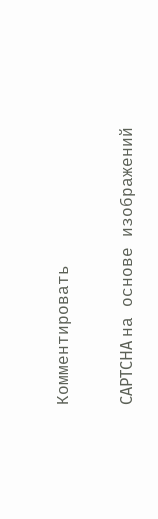Комментировать

CAPTCHA на основе изображений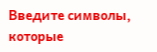Введите символы, которые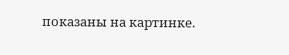показаны на картинке.